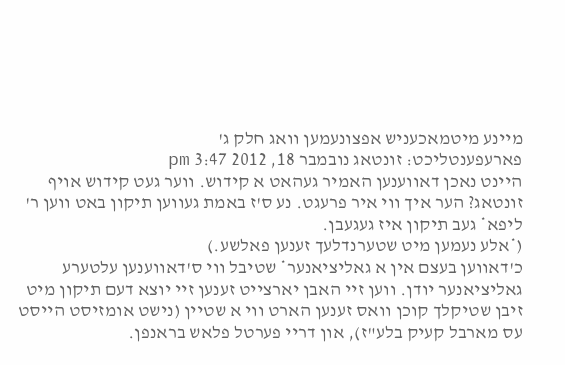מיינע מיטמאכעניש אפצונעמען וואג חלק ג'
פארעפענטליכט: זונטאג נובמבר 18, 2012 3:47 pm
היינט נאכן דאווענען האמיר געהאט א קידוש. ווער געט קידוש אויף זונטאג? הער איך ווי איר פרעגט. נע ס'ז באמת געווען תיקון באט ווען ר' ליפא* געב תיקון איז געגעבן.
(*אלע נעמען מיט שטערנדלעך זענען פאלשע.)
כ'דאווען בעצם אין א גאליציאנער* שטיבל ווי ס'דאווענען עלטערע גאליציאנער יודן. ווען זיי האבן יארצייט זענען זיי יוצא דעם תיקון מיט זיבן שטיקלך קוכן וואס זענען הארט ווי א שטיין (נישט אומזיסט הייסט עס מארבל קעיק בלע"ז), און דריי פערטל פלאש בראנפן.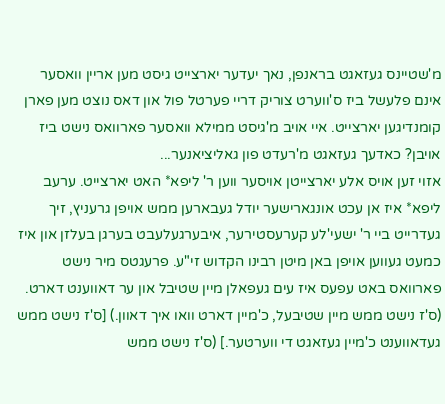מ'שטיינס געזאגט בראנפן, נאך יעדער יארצייט גיסט מען אריין וואסער אינם פלעשל ביז ס'ווערט צוריק דריי פערטל פול און דאס נוצט מען פארן קומנדיגען יארצייט. איי אויב מ'גיסט ממילא וואסער פארוואס נישט ביז אויבן? כאדעך געזאגט מ'רעדט פון גאליציאנער...
אזוי זען אויס אלע יארצייטן אויסער ווען ר' ליפא* האט יארצייט. ערעב ליפא* איז אן עכט אונגארישער יודל געבארען ממש אויפן גרעניץ, זיך געדרייט ביי ר' ישעי'לע קערעסטירער, איבערגעלעבט בערגן בעלזן און איז כמעט געווען אויפן באן מיטן רבינו הקדוש זי"ע. פרעגטס מיר נישט פארוואס באט עפעס איז עים געפאלן מיין שטיבל און ער דאווענט דארט. (ס'ז נישט ממש מיין שטיבעל, כ'מיין דארט וואו איך דאוון.) [ס'ז נישט ממש געדאווענט כ'מיין געזאגט די ווערטער.] (ס'ז נישט ממש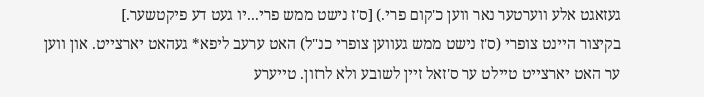געזאגט אלע ווערטער נאר ווען כ'קום פרי.) [ס'ז נישט ממש פרי...יו געט דע פיקטשער.]
בקיצור היינט צופרי (ס'ז נישט ממש געווען צופרי כנ"ל) האט ערעב ליפא* געהאט יארצייט. און ווען ער האט יארצייט טיילט ער ס'זאל זיין לשובע ולא לרזון. טייערע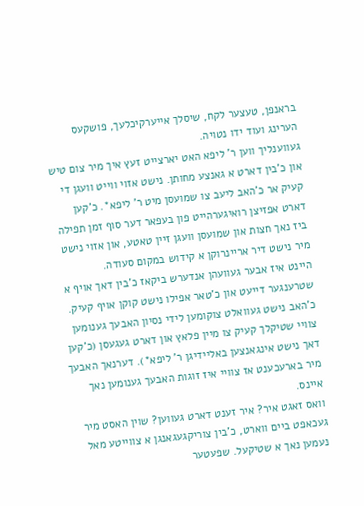בראנפן, טעצער לקח, שיסלך אייערקיכלעך, פושקעס הערינג ועוד ידו נטויה.
געווענליך ווען ר' ליפא האט יארצייט זעץ איך מיר צום טיש און כ'בין דארט א גאנצע מחותן. נישט אזוי ווייט וועגן די קעיק אר כ'האב ליעב צו שמועסן מיט ר' ליפא*. כ'קען דארט אפזיצן רואיגערהייט פון בעפאר דער סוף זמן תפילה ביז נאך חצות און שמועסן וועגן זיין טאטע, און אזוי נישט מיר נישט דיר אריינרוקן א קידוש במקום סעודה.
היינט איז אבער געוועהן אנדערש ביקאז כ'בין דאך אויף א שטרענגער דייעט און כ'טאר אפילו נישט קוקן אויף קעיק. כ'האב נישט געוואלט צוקומען לידי נסיון האבעך גענומען צוויי שטיקלך קעיק צו מיין פלאץ און דארט געגעסן (כ'קען דאך נישט אינגאנצען באליידיגן ר' ליפא*). דערנאך האבעך מיר בארעכענט אז צוויי איז זוגות האבעך גענומען נאך איינס.
וואס זאגט איר? איר זענט דארט געווען? שוין האסט מיר געכאפט ביים ווארט, כ'בין צוריקגעגאנגן א צווייטע מאל נעמען נאך א שטיקעל. שפעטער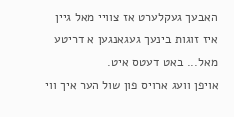האבעך געקלערט אז צוויי מאל גיין איז זוגות בינעך געגאנגען א דריטע מאל... באט דעטס איט.
אויפן וועג ארויס פון שול הער איך ווי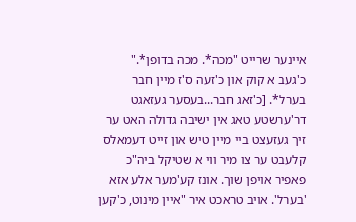איינער שרייט "מכה*. מכה בדופן*."
כ'געב א קוק און כ'זעה ס'ז מיין חבר בערל*. [כ'זאג חבר...בעסער געזאגט דר'ערשטע טאג אין ישיבה גדולה האט ער זיך געזעצט ביי מיין טיש און זייט דעמאלס קלעבט ער צו מיר ווי א שטיקל ביה"כ פאפיר אויפן שוך. אונז קע'מער אלע אזא 'בערל'. אויב טראכט איר "איין מינוט, כ'קען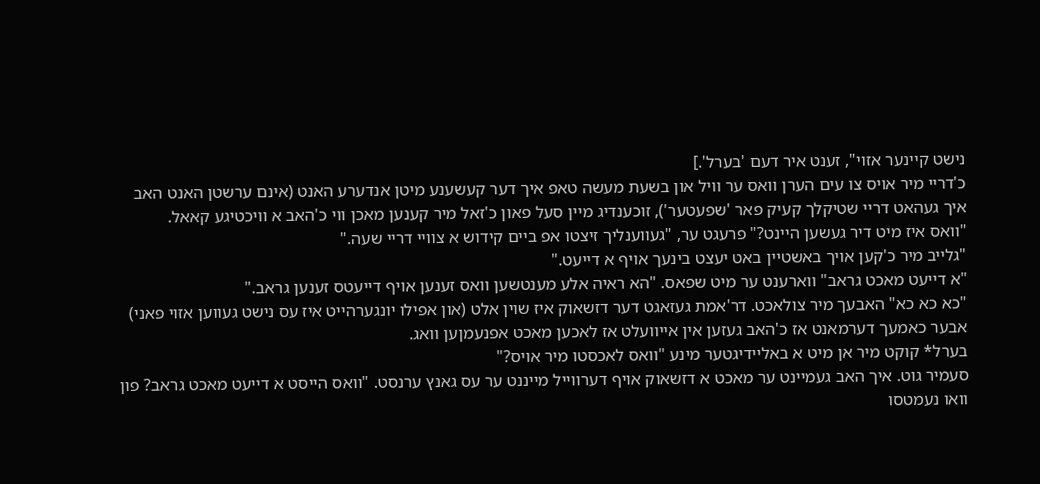נישט קיינער אזוי", זענט איר דעם 'בערל'.]
כ'דריי מיר אויס צו עים הערן וואס ער וויל און בשעת מעשה טאפ איך דער קעשענע מיטן אנדערע האנט (אינם ערשטן האנט האב איך געהאט דריי שטיקלך קעיק פאר 'שפעטער'), זוכענדיג מיין סעל פאון כ'זאל מיר קענען מאכן ווי כ'האב א וויכטיגע קאאל.
"וואס איז מיט דיר געשען היינט?" פרעגט ער, "געווענליך זיצטו אפ ביים קידוש א צוויי דריי שעה."
"גלייב מיר כ'קען אויך באשטיין באט יעצט בינעך אויף א דייעט."
"א דייעט מאכט גראב" ווארענט ער מיט שפאס. "הא ראיה אלע מענטשען וואס זענען אויף דייעטס זענען גראב."
"כא כא כא" האבעך מיר צולאכט. דר'אמת געזאגט דער דזשאוק איז שוין אלט (און אפילו יונגערהייט איז עס נישט געווען אזוי פאני) אבער כאמעך דערמאנט אז כ'האב געזען אין אייוועלט אז לאכען מאכט אפנעמןען וואג.
בערל* קוקט מיר אן מיט א באליידיגטער מינע "וואס לאכסטו מיר אויס?"
סעמיר גוט. איך האב געמיינט ער מאכט א דזשאוק אויף דערווייל מייננט ער עס גאנץ ערנסט. "וואס הייסט א דייעט מאכט גראב? פון וואו נעמטסו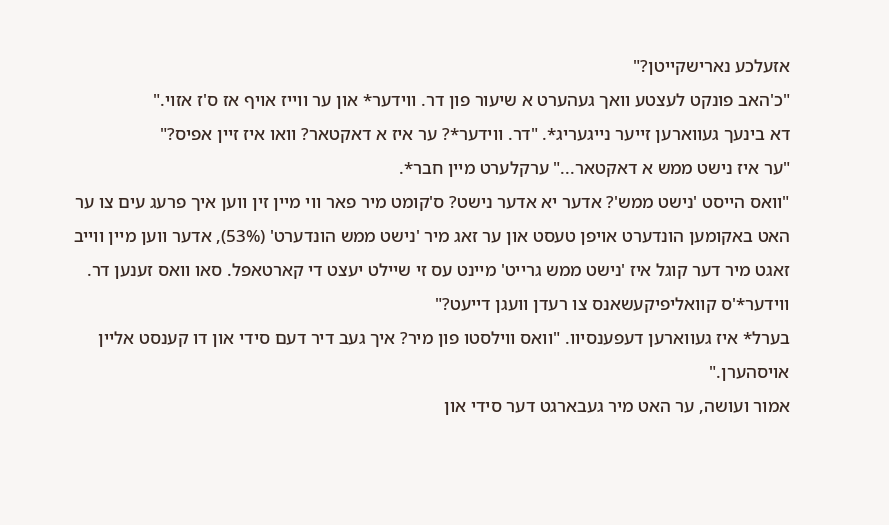אזעלכע נארישקייטן?"
"כ'האב פונקט לעצטע וואך געהערט א שיעור פון דר. ווידער* און ער ווייז אויף אז ס'ז אזוי."
דא בינעך געווארען זייער נייגעריג*. "דר. ווידער*? ער איז א דאקטאר? וואו איז זיין אפיס?"
"ער איז נישט ממש א דאקטאר..." ערקלערט מיין חבר*.
"וואס הייסט 'נישט ממש'? אדער יא אדער נישט? ס'קומט מיר פאר ווי מיין זין ווען איך פרעג עים צו ער האט באקומען הונדערט אויפן טעסט און ער זאג מיר 'נישט ממש הונדערט' (53%), אדער ווען מיין ווייב זאגט מיר דער קוגל איז 'נישט ממש גרייט' מיינט עס זי שיילט יעצט די קארטאפל. סאו וואס זענען דר. ווידער*'ס קוואליפיקעשאנס צו רעדן וועגן דייעט?"
בערל* איז געווארען דעפענסיוו. "וואס ווילסטו פון מיר? איך געב דיר דעם סידי און דו קענסט אליין אויסהערן."
אמור ועושה, ער האט מיר געבארגט דער סידי און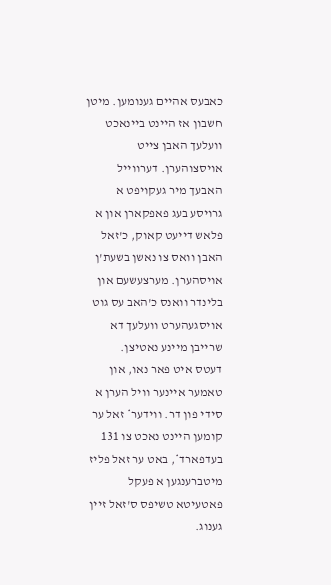כאבעס אהיים גענומען. מיטן חשבון אז היינט ביינאכט וועלעך האבן צייט אויסצוהערן. דערווייל האבעך מיר געקויפט א גרויסע בעג פאפקארן און א פלאש דייעט קאוק, כ'זאל האבן וואס צו נאשן בשעת'ן אויסהערן. מערצעשעם און בלינדר וואנס כ'האב עס גוט אויסגעהערט וועלעך דא שרייבן מיינע נאטיצן.
דעטס איט פאר נאו, און טאמער איינער וויל הערן א סידי פון דר. ווידער* זאל ער קומען היינט נאכט צו 131 בעדפארד*, באט ער זאל פליז מיטברענגען א פעקל פאטעיטא טשיפס ס'זאל זיין גענוג.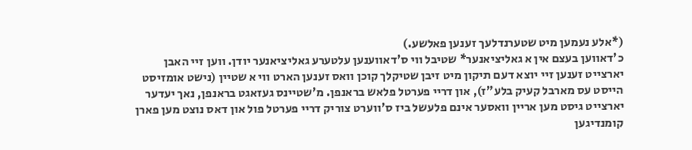(*אלע נעמען מיט שטערנדלעך זענען פאלשע.)
כ'דאווען בעצם אין א גאליציאנער* שטיבל ווי ס'דאווענען עלטערע גאליציאנער יודן. ווען זיי האבן יארצייט זענען זיי יוצא דעם תיקון מיט זיבן שטיקלך קוכן וואס זענען הארט ווי א שטיין (נישט אומזיסט הייסט עס מארבל קעיק בלע"ז), און דריי פערטל פלאש בראנפן. מ'שטיינס געזאגט בראנפן, נאך יעדער יארצייט גיסט מען אריין וואסער אינם פלעשל ביז ס'ווערט צוריק דריי פערטל פול און דאס נוצט מען פארן קומנדיגען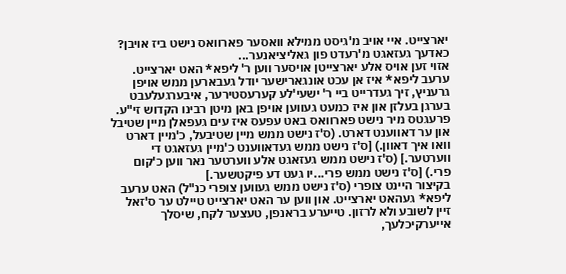יארצייט. איי אויב מ'גיסט ממילא וואסער פארוואס נישט ביז אויבן? כאדעך געזאגט מ'רעדט פון גאליציאנער...
אזוי זען אויס אלע יארצייטן אויסער ווען ר' ליפא* האט יארצייט. ערעב ליפא* איז אן עכט אונגארישער יודל געבארען ממש אויפן גרעניץ, זיך געדרייט ביי ר' ישעי'לע קערעסטירער, איבערגעלעבט בערגן בעלזן און איז כמעט געווען אויפן באן מיטן רבינו הקדוש זי"ע. פרעגטס מיר נישט פארוואס באט עפעס איז עים געפאלן מיין שטיבל און ער דאווענט דארט. (ס'ז נישט ממש מיין שטיבעל, כ'מיין דארט וואו איך דאוון.) [ס'ז נישט ממש געדאווענט כ'מיין געזאגט די ווערטער.] (ס'ז נישט ממש געזאגט אלע ווערטער נאר ווען כ'קום פרי.) [ס'ז נישט ממש פרי...יו געט דע פיקטשער.]
בקיצור היינט צופרי (ס'ז נישט ממש געווען צופרי כנ"ל) האט ערעב ליפא* געהאט יארצייט. און ווען ער האט יארצייט טיילט ער ס'זאל זיין לשובע ולא לרזון. טייערע בראנפן, טעצער לקח, שיסלך אייערקיכלעך,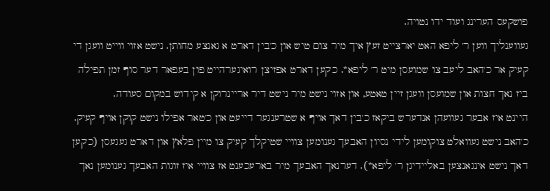פושקעס הערינג ועוד ידו נטויה.
געווענליך ווען ר' ליפא האט יארצייט זעץ איך מיר צום טיש און כ'בין דארט א גאנצע מחותן. נישט אזוי ווייט וועגן די קעיק אר כ'האב ליעב צו שמועסן מיט ר' ליפא*. כ'קען דארט אפזיצן רואיגערהייט פון בעפאר דער סוף זמן תפילה ביז נאך חצות און שמועסן וועגן זיין טאטע, און אזוי נישט מיר נישט דיר אריינרוקן א קידוש במקום סעודה.
היינט איז אבער געוועהן אנדערש ביקאז כ'בין דאך אויף א שטרענגער דייעט און כ'טאר אפילו נישט קוקן אויף קעיק. כ'האב נישט געוואלט צוקומען לידי נסיון האבעך גענומען צוויי שטיקלך קעיק צו מיין פלאץ און דארט געגעסן (כ'קען דאך נישט אינגאנצען באליידיגן ר' ליפא*). דערנאך האבעך מיר בארעכענט אז צוויי איז זוגות האבעך גענומען נאך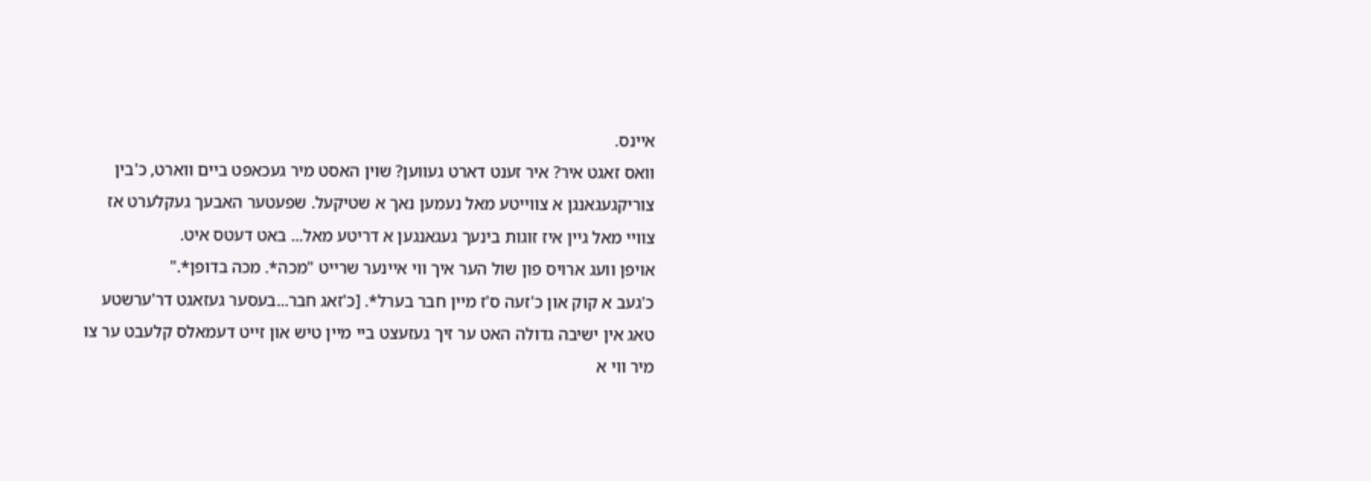איינס.
וואס זאגט איר? איר זענט דארט געווען? שוין האסט מיר געכאפט ביים ווארט, כ'בין צוריקגעגאנגן א צווייטע מאל נעמען נאך א שטיקעל. שפעטער האבעך געקלערט אז צוויי מאל גיין איז זוגות בינעך געגאנגען א דריטע מאל... באט דעטס איט.
אויפן וועג ארויס פון שול הער איך ווי איינער שרייט "מכה*. מכה בדופן*."
כ'געב א קוק און כ'זעה ס'ז מיין חבר בערל*. [כ'זאג חבר...בעסער געזאגט דר'ערשטע טאג אין ישיבה גדולה האט ער זיך געזעצט ביי מיין טיש און זייט דעמאלס קלעבט ער צו מיר ווי א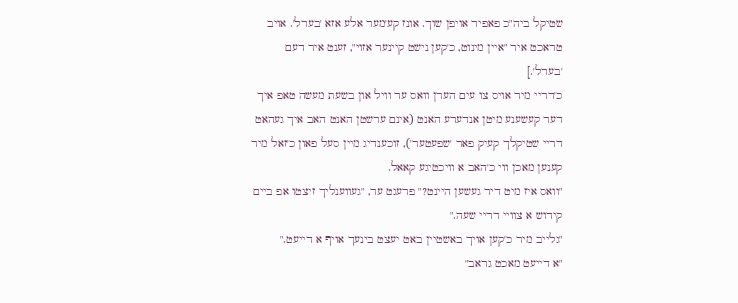שטיקל ביה"כ פאפיר אויפן שוך. אונז קע'מער אלע אזא 'בערל'. אויב טראכט איר "איין מינוט, כ'קען נישט קיינער אזוי", זענט איר דעם 'בערל'.]
כ'דריי מיר אויס צו עים הערן וואס ער וויל און בשעת מעשה טאפ איך דער קעשענע מיטן אנדערע האנט (אינם ערשטן האנט האב איך געהאט דריי שטיקלך קעיק פאר 'שפעטער'), זוכענדיג מיין סעל פאון כ'זאל מיר קענען מאכן ווי כ'האב א וויכטיגע קאאל.
"וואס איז מיט דיר געשען היינט?" פרעגט ער, "געווענליך זיצטו אפ ביים קידוש א צוויי דריי שעה."
"גלייב מיר כ'קען אויך באשטיין באט יעצט בינעך אויף א דייעט."
"א דייעט מאכט גראב"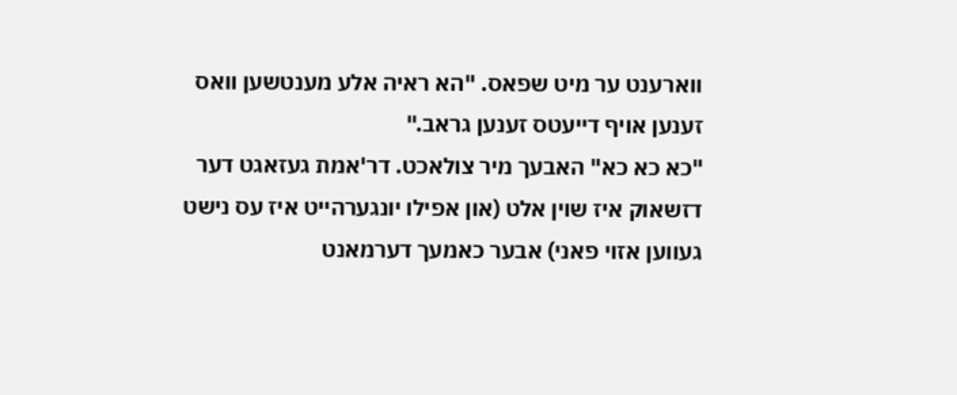ווארענט ער מיט שפאס. "הא ראיה אלע מענטשען וואס זענען אויף דייעטס זענען גראב."
"כא כא כא" האבעך מיר צולאכט. דר'אמת געזאגט דער דזשאוק איז שוין אלט (און אפילו יונגערהייט איז עס נישט געווען אזוי פאני) אבער כאמעך דערמאנט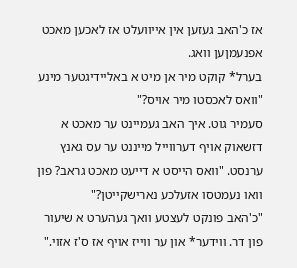אז כ'האב געזען אין אייוועלט אז לאכען מאכט אפנעמןען וואג.
בערל* קוקט מיר אן מיט א באליידיגטער מינע "וואס לאכסטו מיר אויס?"
סעמיר גוט. איך האב געמיינט ער מאכט א דזשאוק אויף דערווייל מייננט ער עס גאנץ ערנסט. "וואס הייסט א דייעט מאכט גראב? פון וואו נעמטסו אזעלכע נארישקייטן?"
"כ'האב פונקט לעצטע וואך געהערט א שיעור פון דר. ווידער* און ער ווייז אויף אז ס'ז אזוי."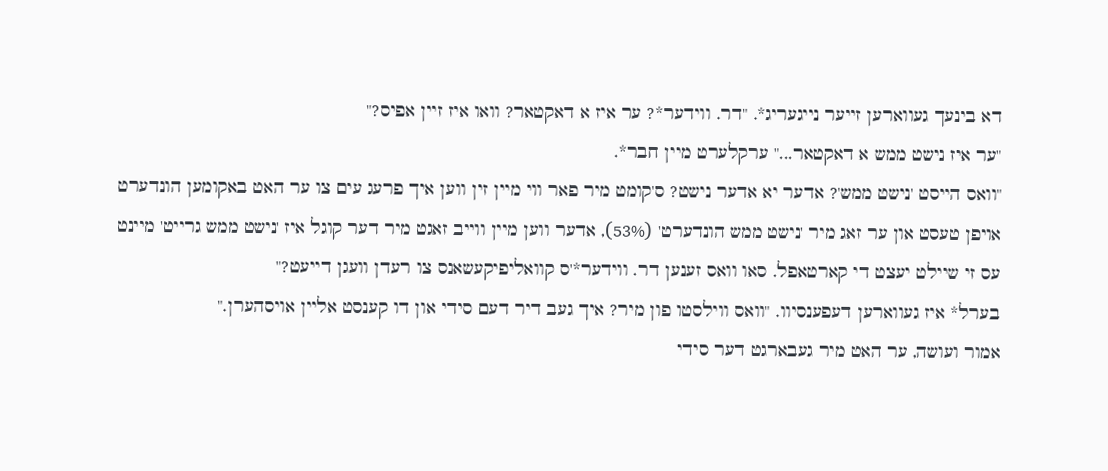דא בינעך געווארען זייער נייגעריג*. "דר. ווידער*? ער איז א דאקטאר? וואו איז זיין אפיס?"
"ער איז נישט ממש א דאקטאר..." ערקלערט מיין חבר*.
"וואס הייסט 'נישט ממש'? אדער יא אדער נישט? ס'קומט מיר פאר ווי מיין זין ווען איך פרעג עים צו ער האט באקומען הונדערט אויפן טעסט און ער זאג מיר 'נישט ממש הונדערט' (53%), אדער ווען מיין ווייב זאגט מיר דער קוגל איז 'נישט ממש גרייט' מיינט עס זי שיילט יעצט די קארטאפל. סאו וואס זענען דר. ווידער*'ס קוואליפיקעשאנס צו רעדן וועגן דייעט?"
בערל* איז געווארען דעפענסיוו. "וואס ווילסטו פון מיר? איך געב דיר דעם סידי און דו קענסט אליין אויסהערן."
אמור ועושה, ער האט מיר געבארגט דער סידי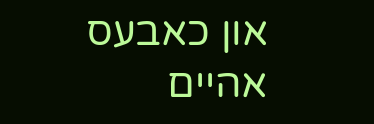און כאבעס אהיים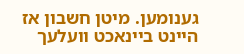גענומען. מיטן חשבון אז היינט ביינאכט וועלעך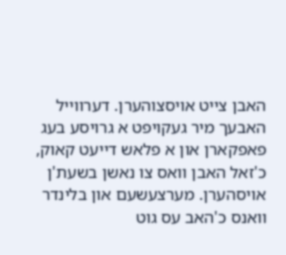האבן צייט אויסצוהערן. דערווייל האבעך מיר געקויפט א גרויסע בעג פאפקארן און א פלאש דייעט קאוק, כ'זאל האבן וואס צו נאשן בשעת'ן אויסהערן. מערצעשעם און בלינדר וואנס כ'האב עס גוט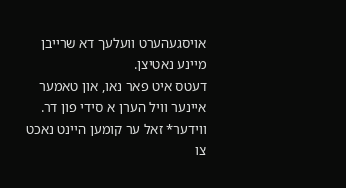אויסגעהערט וועלעך דא שרייבן מיינע נאטיצן.
דעטס איט פאר נאו, און טאמער איינער וויל הערן א סידי פון דר. ווידער* זאל ער קומען היינט נאכט צו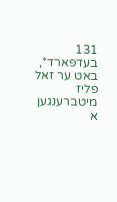131 בעדפארד*, באט ער זאל פליז מיטברענגען א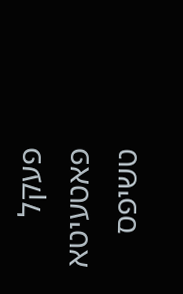פעקל פאטעיטא טשיפס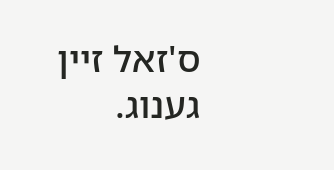ס'זאל זיין גענוג.